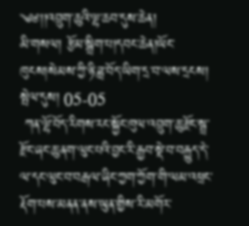༄༅།།འབྲུག་ཆུའི་ལྷ་ཆབ་དུས་ཆེན།
མི་གསལ། རྩོམ་སྒྲིག་པ།དབང་ཆེན།ཡོང་ཁུངས།སེམས་ཀྱི་ཉི་ཟླ་བོད་ཡིག་དྲ་བ་ལས་དྲངས། སྤེལ་དུས། 05-05
 ཀན་ལྷོ་བོད་རིགས་རང་སྐྱོང་ཁུལ་འབྲུག་ཆུ་རྫོང་སྦྲ་རྫོང་ཞང་ཆུ་ནག་ལུང་པའི་བྱང་རི་རྒྱབ་སྡེ་བ་བརྒྱུད་དེ་ལ་དང་ལུང་བ་བརྒལ་ཞིང་ཀྱག་ཀྱོག་གི་ལམ་འཕྲང་རྡོག་པས་མནན་ནས་ཡུན་གྱིས་རི་མགོར་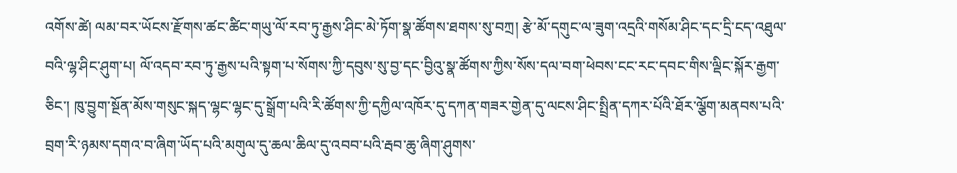འགོས་ཚེ། ལམ་བར་ཡོངས་རྫོགས་ཚང་ཚིང་གཡུ་ལོ་རབ་ཏུ་རྒྱས་ཤིང་མེ་ཏོག་སྣ་ཚོགས་ཐགས་སུ་བཀྲ། རྩེ་མོ་དགུང་ལ་ཟུག་འདྲའི་གསོམ་ཤིང་དང་དྲི་ངད་འཐུལ་བའི་ལྷ་ཤིང་ཤུག་པ། ལོ་འདབ་རབ་ཏུ་རྒྱས་པའི་སྟག་པ་སོགས་ཀྱི་དབུས་སུ་བྱ་དང་བྱིའུ་སྣ་ཚོགས་ཀྱིས་སོས་དལ་བག་ཕེབས་ངང་རང་དབང་གིས་ལྡིང་སྐོར་རྒྱག་ཅིང་། ཁུ་བྱུག་སྔོན་མོས་གསུང་སྐད་ལྷང་ལྷང་དུ་སྒྲོག་པའི་རི་ཚོགས་ཀྱི་དཀྱིལ་འཁོར་དུ་དཀན་གཟར་གྱེན་དུ་ལངས་ཤིང་སྤྲིན་དཀར་པོའི་ཐོར་ལྕོག་མནབས་པའི་བྲག་རི་ཉམས་དགའ་བ་ཞིག་ཡོད་པའི་མགུལ་དུ་ཆལ་ཆིལ་དུ་འབབ་པའི་རྦབ་ཆུ་ཞིག་ཤུགས་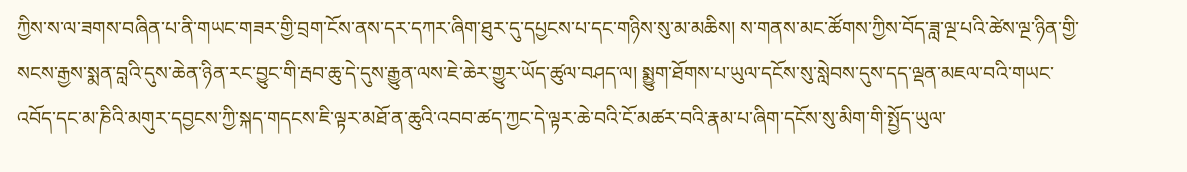ཀྱིས་ས་ལ་ཟགས་བཞིན་པ་ནི་གཡང་གཟར་གྱི་བྲག་ངོས་ནས་དར་དཀར་ཞིག་ཐུར་དུ་དཔྱངས་པ་དང་གཉིས་སུ་མ་མཆིས། ས་གནས་མང་ཚོགས་ཀྱིས་བོད་ཟླ་ལྔ་པའི་ཚེས་ལྔ་ཉིན་གྱི་སངས་རྒྱས་སྨན་བླའི་དུས་ཆེན་ཉིན་རང་བྱུང་གི་རྦབ་ཆུ་དེ་དུས་རྒྱུན་ལས་ཇེ་ཆེར་གྱུར་ཡོད་ཚུལ་བཤད་ལ། སྨྱུག་ཐོགས་པ་ཡུལ་དངོས་སུ་སླེབས་དུས་དད་ལྡན་མཇལ་བའི་གཡང་འབོད་དང་མ་ཎིའི་མགུར་དབྱངས་ཀྱི་སྐད་གདངས་ཇི་ལྟར་མཐོ་ན་ཆུའི་འབབ་ཚད་ཀྱང་དེ་ལྟར་ཆེ་བའི་ངོ་མཚར་བའི་རྣམ་པ་ཞིག་དངོས་སུ་མིག་གི་སྤྱོད་ཡུལ་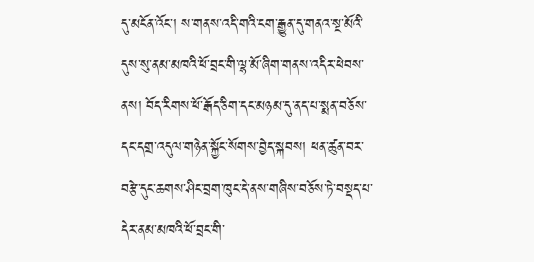དུ་མངོན་འོང་། ས་གནས་འདི་གའི་ངག་རྒྱུན་དུ་གནའ་སྔ་མོའི་དུས་སུ་ནམ་མཁའི་ཕོ་བྲང་གི་ལྷ་མོ་ཞིག་གནས་འདིར་ཕེབས་ནས། བོད་རིགས་ཕོ་རྒོད་ཅིག་དང་མཉམ་དུ་ནད་པ་སྨན་བཅོས་དང་དགྲ་འདུལ་གཉེན་སྐྱོང་སོགས་བྱེད་སྐབས། ཕན་ཚུན་བར་བརྩེ་དུང་ཆགས་ཤིང་བྲག་ཁུང་དེ་ནས་གཞིས་བཅོས་ཏེ་བསྡད་པ་དེར་ནམ་མཁའི་ཕོ་བྲང་གི་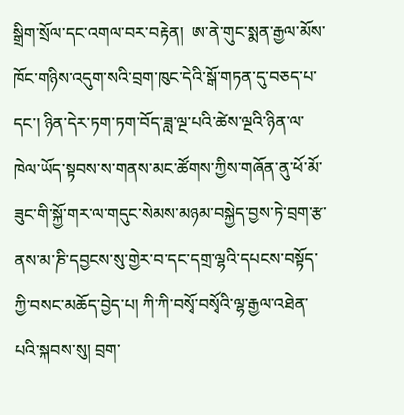སྒྲིག་སྲོལ་དང་འགལ་བར་བརྟེན།  ཨ་ནེ་གུང་སྨན་རྒྱལ་མོས་ཁོང་གཉིས་འདུག་སའི་བྲག་ཁུང་དེའི་སྒོ་གཏན་དུ་བཅད་པ་དང་། ཉིན་དེར་ཏག་ཏག་བོད་ཟླ་ལྔ་པའི་ཚེས་ལྔའི་ཉིན་ལ་ཁེལ་ཡོད་སྟབས་ས་གནས་མང་ཚོགས་ཀྱིས་གཞོན་ནུ་ཕོ་མོ་ཟུང་གི་སྐྱོ་གར་ལ་གདུང་སེམས་མཉམ་བསྐྱེད་བྱས་ཏེ་བྲག་རྩ་ནས་མ་ཎི་དབྱངས་སུ་གྱེར་བ་དང་དགྲ་ལྷའི་དཔངས་བསྟོད་ཀྱི་བསང་མཆོད་བྱེད་པ། ཀི་ཀི་བསྭོ་བསྭོའི་ལྷ་རྒྱལ་འཐེན་པའི་སྐབས་སུ། བྲག་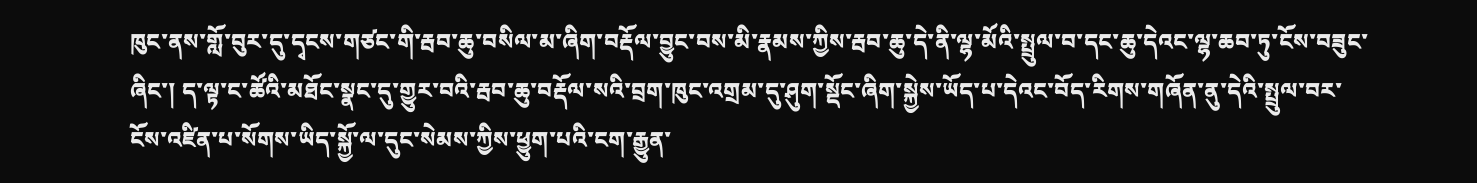ཁུང་ནས་གློ་བུར་དུ་དྭངས་གཙང་གི་རྦབ་ཆུ་བསིལ་མ་ཞིག་བརྡོལ་བྱུང་བས་མི་རྣམས་ཀྱིས་རྦབ་ཆུ་དེ་ནི་ལྷ་མོའི་སྤྲུལ་བ་དང་ཆུ་དེའང་ལྷ་ཆབ་ཏུ་ངོས་བཟུང་ཞིང་། ད་ལྟ་ང་ཚོའི་མཐོང་སྣང་དུ་གྱུར་བའི་རྦབ་ཆུ་བརྡོལ་སའི་བྲག་ཁུང་འགྲམ་དུ་ཤུག་སྡོང་ཞིག་སྐྱེས་ཡོད་པ་དེའང་བོད་རིགས་གཞོན་ནུ་དེའི་སྤྲུལ་བར་ངོས་འཛིན་པ་སོགས་ཡིད་སྐྱོ་ལ་དུང་སེམས་ཀྱིས་ཕྱུག་པའི་ངག་རྒྱུན་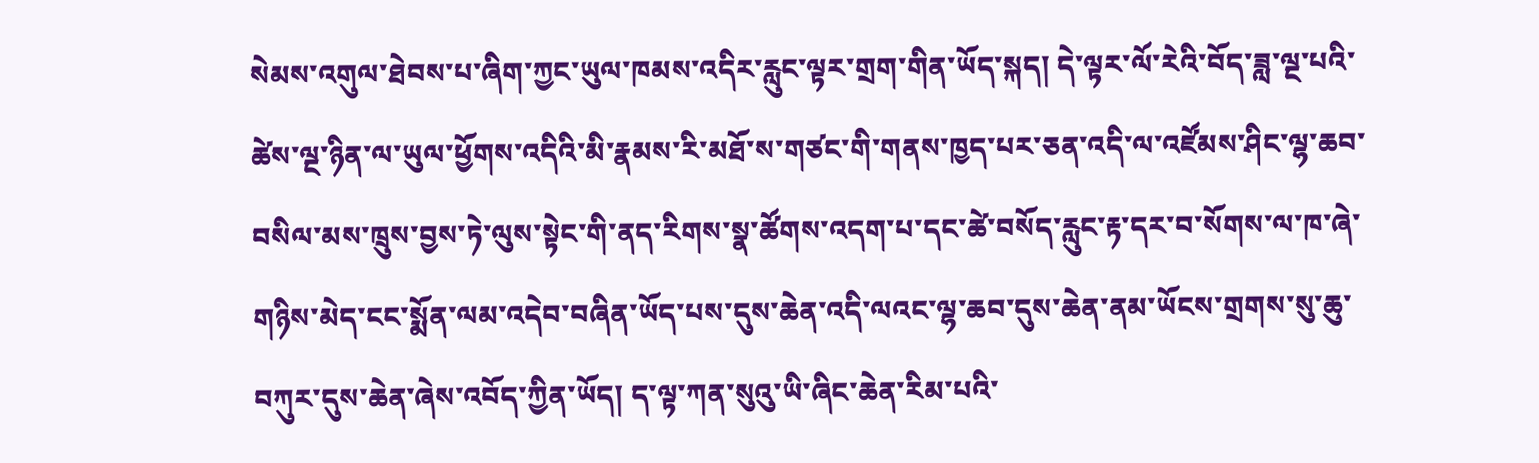སེམས་འགུལ་ཐེབས་པ་ཞིག་ཀྱང་ཡུལ་ཁམས་འདིར་རླུང་ལྟར་གྲག་གིན་ཡོད་སྐད། དེ་ལྟར་ལོ་རེའི་བོད་ཟླ་ལྔ་པའི་ཚེས་ལྔ་ཉིན་ལ་ཡུལ་ཕྱོགས་འདིའི་མི་རྣམས་རི་མཐོ་ས་གཙང་གི་གནས་ཁྱད་པར་ཅན་འདི་ལ་འཛོམས་ཤིང་ལྷ་ཆབ་བསིལ་མས་ཁྲུས་བྱས་ཏེ་ལུས་སྟེང་གི་ནད་རིགས་སྣ་ཚོགས་འདག་པ་དང་ཚེ་བསོད་རླུང་རྟ་དར་བ་སོགས་ལ་ཁ་ཞེ་གཉིས་མེད་ངང་སྨོན་ལམ་འདེབ་བཞིན་ཡོད་པས་དུས་ཆེན་འདི་ལའང་ལྷ་ཆབ་དུས་ཆེན་ནམ་ཡོངས་གྲགས་སུ་ཆུ་བཀུར་དུས་ཆེན་ཞེས་འབོད་ཀྱིན་ཡོད། ད་ལྟ་ཀན་སུའུ་ཡི་ཞིང་ཆེན་རིམ་པའི་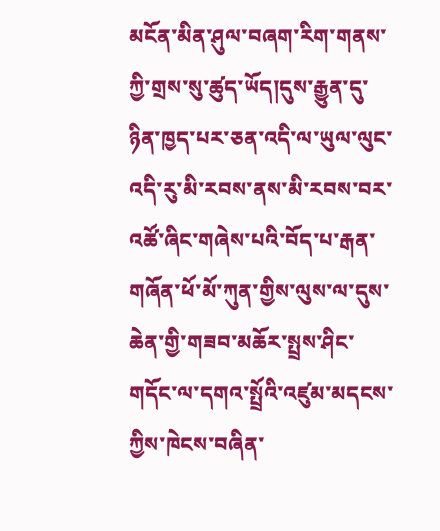མངོན་མིན་ཤུལ་བཞག་རིག་གནས་ཀྱི་གྲས་སུ་ཚུད་ཡོད།དུས་རྒྱུན་དུ་ཉིན་ཁྱད་པར་ཅན་འདི་ལ་ཡུལ་ལུང་འདི་རུ་མི་རབས་ནས་མི་རབས་བར་འཚོ་ཞིང་གཞེས་པའི་བོད་པ་རྒན་གཞོན་ཕོ་མོ་ཀུན་གྱིས་ལུས་ལ་དུས་ཆེན་གྱི་གཟབ་མཆོར་སྤྲས་ཤིང་གདོང་ལ་དགའ་སྤྲོའི་འཛུམ་མདངས་ཀྱིས་ཁེངས་བཞིན་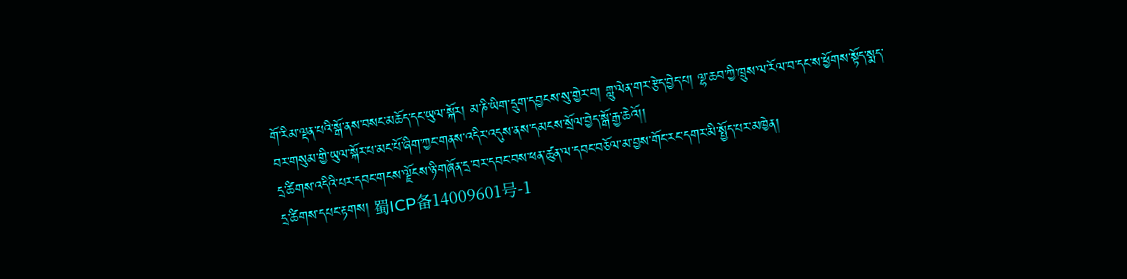གོ་རིམ་ལྡན་པའི་སྒོ་ནས་བསང་མཆོད་དང་ཡུལ་སྐོར། མ་ཎི་ཡིག་དྲུག་དབྱངས་སུ་གྱེར་བ། གླུ་ལེན་གར་རྩེད་བྱེད་པ། ལྷ་ཆབ་ཀྱི་ཁྲུས་ལ་རོལ་བ་དང་ས་ཕྱོགས་སྟོད་སྨད་བར་གསུམ་གྱི་ཡུལ་སྐོར་པ་མང་པོ་ཞིག་ཀྱང་གནས་འདིར་འདུས་ནས་དམངས་སྲོལ་བྱེད་སྒོ་རྒྱ་ཆེའོ།།
དྲ་ཚིགས་འདིའི་པར་དབང་གངས་ལྗོངས་ཉི་གཞོན་དྲ་བར་དབང་བས་ཕན་ཚུན་ལ་དབང་བཅོལ་མ་བྱས་གོང་རང་དགར་མི་སྤྱོད་པར་མཁྱེན།
དྲ་ཚིགས་དཔང་རྟགས། 蜀ICP备14009601号-1